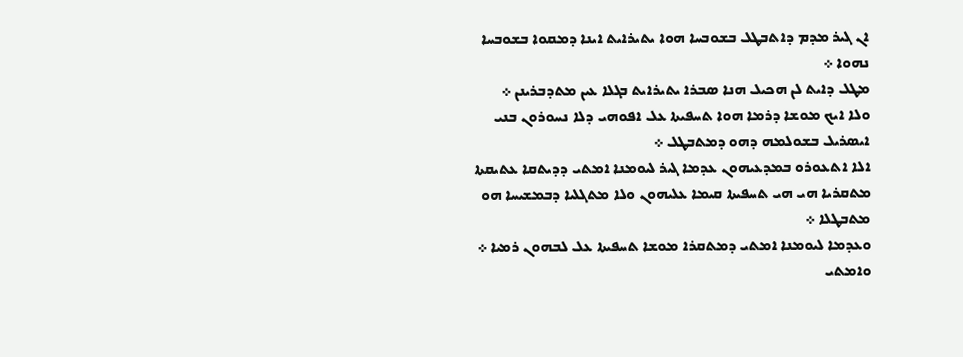ܐܢ ܓܝܪ ܡܕܡ ܕܐܬܒܛܠ ܒܫܘܒܚܐ ܗܘܐ ܝܬܝܪܐܝܬ ܐܝܢܐ ܕܡܩܘܐ ܒܫܘܒܚܐ ܢܗܘܐ ܀
ܡܛܠ ܕܐܝܬ ܠܢ ܗܟܝܠ ܗܢܐ ܤܒܪܐ ܝܬܝܪܐܝܬ ܒܓܠܐ ܥܝܢ ܡܬܕܒܪܝܢܢ ܀
ܘܠܐ ܐܝܟ ܡܘܫܐ ܕܪܡܐ ܗܘܐ ܬܚܦܝܬܐ ܥܠ ܐܦܘܗܝ ܕܠܐ ܢܚܘܪܘܢ ܒܢܝ ܐܝܤܪܝܠ ܒܫܘܠܡܗ ܕܗܘ ܕܡܬܒܛܠ ܀
ܐܠܐ ܐܬܥܘܪܘ ܒܡܕܥܝܗܘܢ ܥܕܡܐ ܓܝܪ ܠܝܘܡܢܐ ܐܡܬܝ ܕܕܝܬܩܐ ܥܬܝܩܬܐ ܡܬܩܪܝܐ ܗܝ ܗܝ ܬܚܦܝܬܐ ܩܝܡܐ ܥܠܝܗܘܢ ܘܠܐ ܡܬܓܠܝܐ ܕܒܡܫܝܚܐ ܗܘ ܡܬܒܛܠܐ ܀
ܘܥܕܡܐ ܠܝܘܡܢܐ ܐܡܬܝ ܕܡܬܩܪܐ ܡܘܫܐ ܬܚܦܝܬܐ ܥܠ ܠܒܗܘܢ ܪܡܝܐ ܀
ܘܐܡܬܝ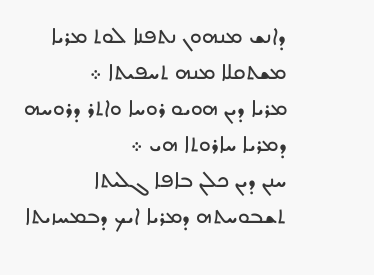ܕܐܢܫ ܡܢܗܘܢ ܢܬܦܢܐ ܠܘܬ ܡܪܝܐ ܡܫܬܩܠܐ ܡܢܗ ܬܚܦܝܬܐ ܀
ܡܪܝܐ ܕܝܢ ܗܘܝܘ ܪܘܚܐ ܘܐܬܪ ܕܪܘܚܗ ܕܡܪܝܐ ܚܐܪܘܬܐ ܗܝ ܀
ܚܢܢ ܕܝܢ ܟܠܢ ܒܐܦܐ ܓܠܝܬܐ ܬܫܒܘܚܬܗ ܕܡܪܝܐ ܐܝܟ ܕܒܡܚܙܝܬܐ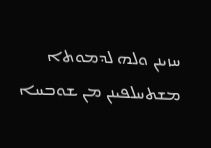ܚܙܝܢܢ ܘܠܗ ܠܕܡܘܬܐ ܡܫܬܚܠܦܝܢܢ ܡܢ ܫܘܒܚܐ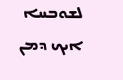ܠܫܘܒܚܐ ܐܝܟ ܕܡܢ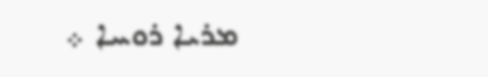ܡܪܝܐ ܪܘܚܐ ܀